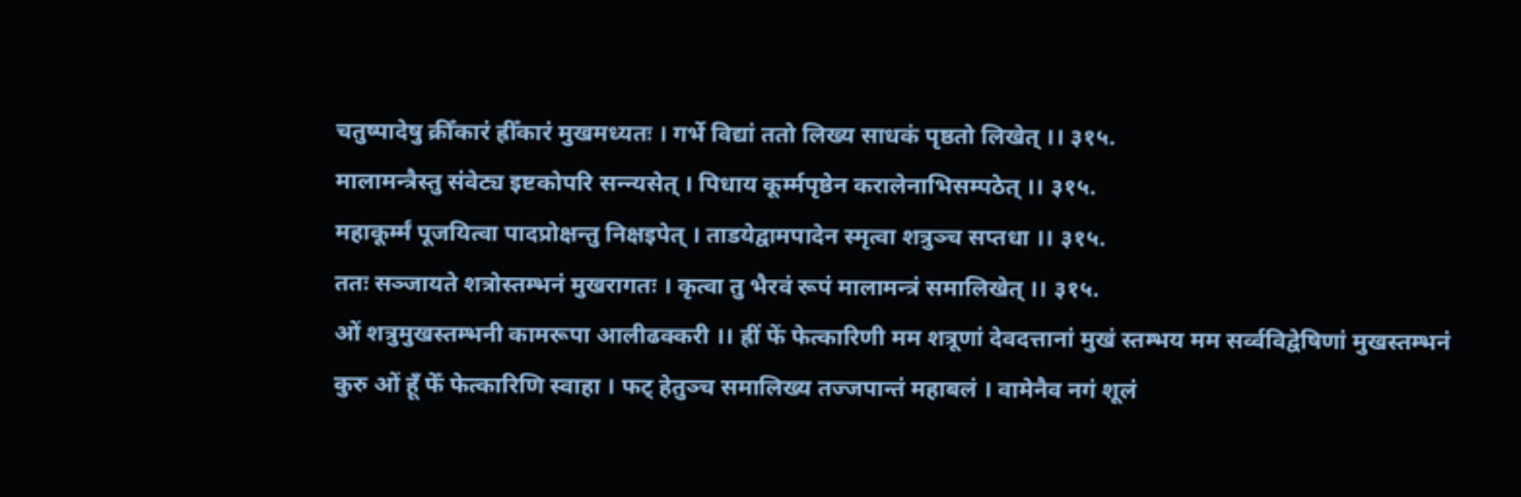चतुष्पादेषु क्रीँकारं ह्रीँकारं मुखमध्यतः । गर्भे विद्यां ततो लिख्य साधकं पृष्ठतो लिखेत् ।। ३१५.
मालामन्त्रैस्तु संवेट्य इष्टकोपरि सन्न्यसेत् । पिधाय कूर्म्मपृष्ठेन करालेनाभिसम्पठेत् ।। ३१५.
महाकूर्म्मं पूजयित्वा पादप्रोक्षन्तु निक्षइपेत् । ताडयेद्वामपादेन स्मृत्वा शत्रुञ्च सप्तधा ।। ३१५.
ततः सञ्जायते शत्रोस्तम्भनं मुखरागतः । कृत्वा तु भैरवं रूपं मालामन्त्रं समालिखेत् ।। ३१५.
ओं शत्रुमुखस्तम्भनी कामरूपा आलीढक्करी ।। ह्रीं फें फेत्कारिणी मम शत्रूणां देवदत्तानां मुखं स्तम्भय मम सर्व्वविद्वेषिणां मुखस्तम्भनं कुरु ओं हूँ फेँ फेत्कारिणि स्वाहा । फट् हेतुञ्च समालिख्य तज्जपान्तं महाबलं । वामेनैव नगं शूलं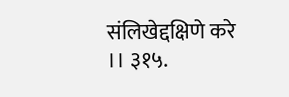संलिखेद्दक्षिणे करे ।। ३१५.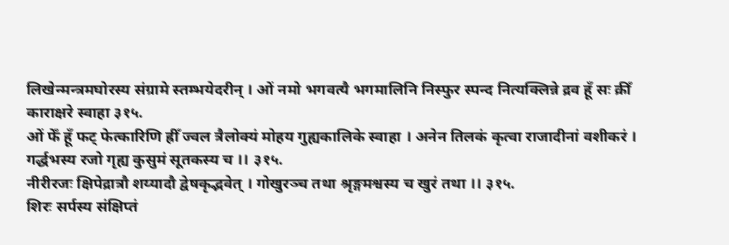लिखेन्मन्त्रमघोरस्य संग्रामे स्तम्भयेदरीन् । ओं नमो भगवत्यै भगमालिनि निस्फुर स्पन्द नित्यक्लिन्ने द्रव हूँ सः क्रीँ काराक्षरे स्वाहा ३१५.
ओं फेँ हूँ फट् फेत्कारिणि ह्रीँ ज्वल त्रैलोक्यं मोहय गुह्यकालिके स्वाहा । अनेन तिलकं कृत्वा राजादीनां वशीकरं । गर्द्धभस्य रजो गृह्य कुसुमं सूतकस्य च ।। ३१५.
नीरीरजः क्षिपेद्रात्रौ शय्यादौ द्वेषकृद्भवेत् । गोखुरञ्च तथा श्रृङ्गमश्वस्य च खुरं तथा ।। ३१५.
शिरः सर्पस्य संक्षिप्तं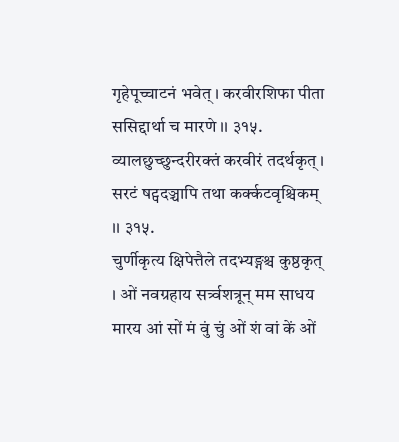गृहेपूच्चाटनं भवेत् । करवीरशिफा पीता ससिद्दार्था च मारणे ।। ३१५.
व्यालछुच्छुन्दरीरक्तं करवीरं तदर्थकृत् । सरटं षट्पदञ्चापि तथा कर्क्कटवृश्चिकम् ।। ३१५.
चुर्णीकृत्य क्षिपेत्तैले तदभ्यङ्गश्च कुष्ठकृत् । ओं नवग्रहाय सर्त्र्वशत्रून् मम साधय मारय आं सों मं वुं चुं ओं शं वां कें ओं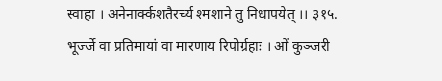स्वाहा । अनेनार्क्कशतैरर्च्य श्मशाने तु निधापयेत् ।। ३१५.
भूर्ज्जे वा प्रतिमायां वा मारणाय रिपोर्ग्रहाः । ओं कुञ्जरी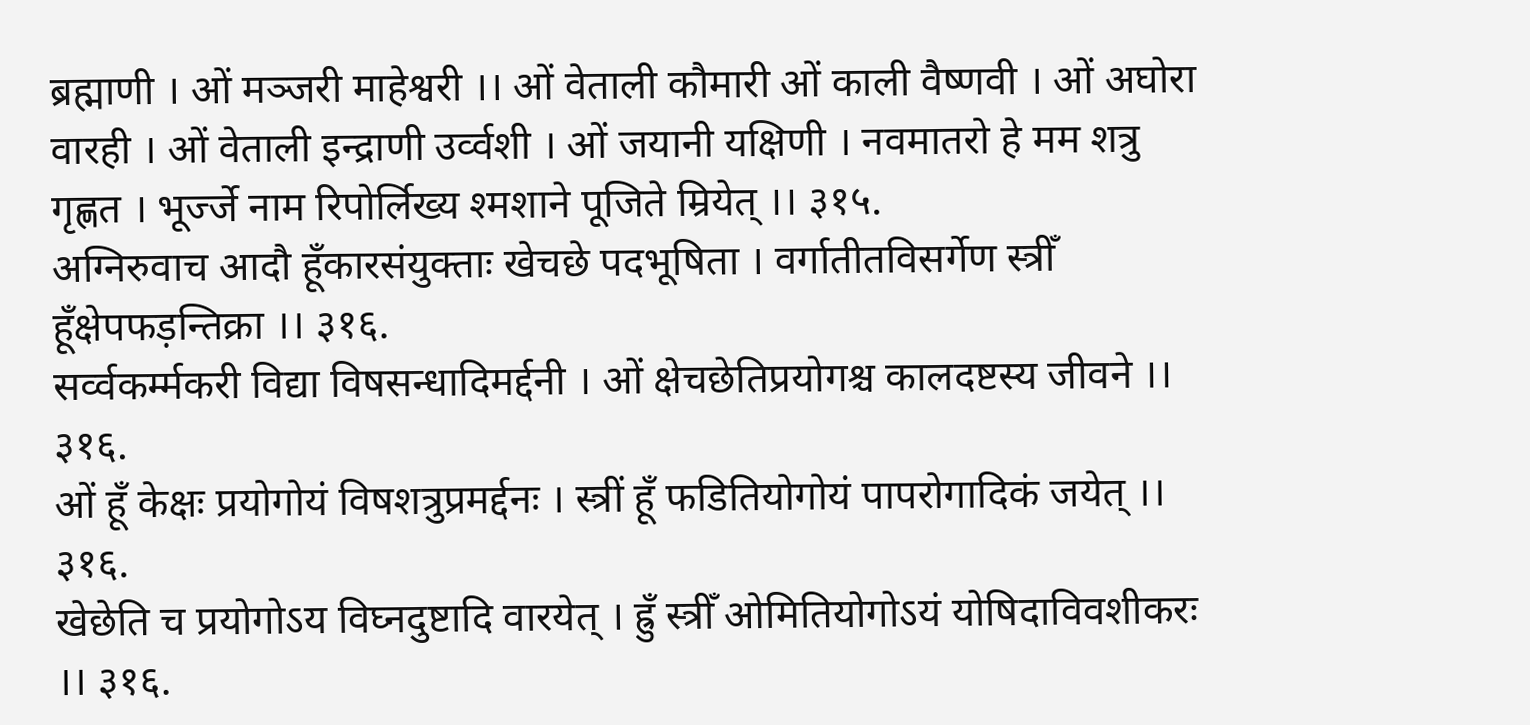ब्रह्माणी । ओं मञ्जरी माहेश्वरी ।। ओं वेताली कौमारी ओं काली वैष्णवी । ओं अघोरा वारही । ओं वेताली इन्द्राणी उर्व्वशी । ओं जयानी यक्षिणी । नवमातरो हे मम शत्रु गृह्णत । भूर्ज्जे नाम रिपोर्लिख्य श्मशाने पूजिते म्रियेत् ।। ३१५.
अग्निरुवाच आदौ हूँकारसंयुक्ताः खेचछे पदभूषिता । वर्गातीतविसर्गेण स्त्रीँ हूँक्षेपफड़न्तिक्रा ।। ३१६.
सर्व्वकर्म्मकरी विद्या विषसन्धादिमर्द्दनी । ओं क्षेचछेतिप्रयोगश्च कालदष्टस्य जीवने ।। ३१६.
ओं हूँ केक्षः प्रयोगोयं विषशत्रुप्रमर्द्दनः । स्त्रीं हूँ फडितियोगोयं पापरोगादिकं जयेत् ।। ३१६.
खेछेति च प्रयोगोऽय विघ्नदुष्टादि वारयेत् । ह्रुँ स्त्रीँ ओमितियोगोऽयं योषिदाविवशीकरः ।। ३१६.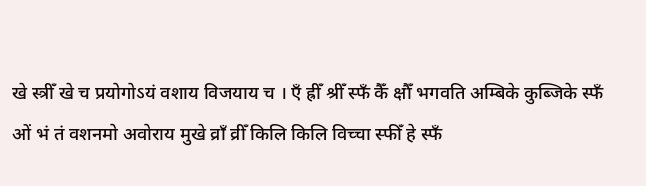खे स्त्रीँ खे च प्रयोगोऽयं वशाय विजयाय च । एँ ह्रीँ श्रीँ स्फँ कैँ क्षौँ भगवति अम्बिके कुब्जिके स्फँ ओं भं तं वशनमो अवोराय मुखे व्राँ व्रीँ किलि किलि विच्चा स्फीँ हे स्फँ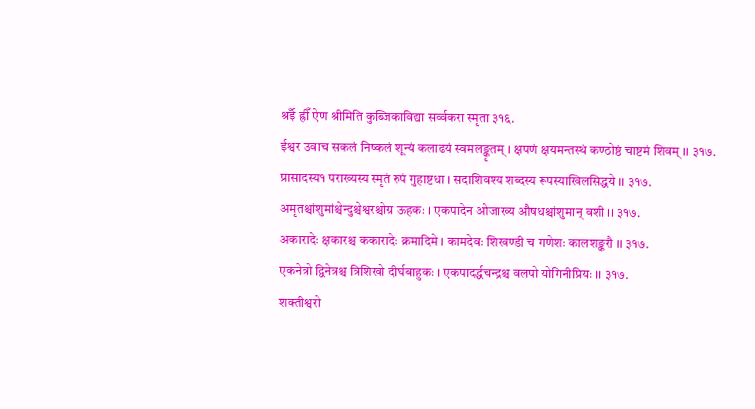श्रईँ ह्रीँ ऐण श्रीमिति कुब्जिकाविद्या सर्व्वकरा स्मृता ३१६.
ईश्वर उवाच सकलं निष्कलं शून्यं कलाढयं स्वमलङ्कृतम् । क्षपणं क्षयमन्तस्थं कण्ठोष्ठं चाष्टमं शिवम् ।। ३१७.
प्रासादस्य१ पराख्यस्य स्मृतं रुपं गुहाष्टधा । सदाशिवश्य शब्दस्य रूपस्याखिलसिद्धये ।। ३१७.
अमृतश्चांशुमांश्चेन्दुश्चेश्वरश्चोग्र ऊहकः । एकपादेन ओजाख्य औषधश्चांशुमान् वशी ।। ३१७.
अकारादेः क्षकारश्च ककारादेः क्रमादिमे । कामदेवः शिखण्डी च गणेशः कालशङ्करौ ।। ३१७.
एकनेत्रो द्विनेत्रश्च त्रिशिखो दीर्घबाहुकः । एकपादर्द्धचन्द्रश्च वलपो योगिनीप्रियः ।। ३१७.
शक्तीश्वरो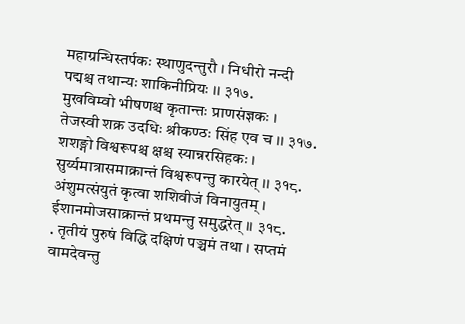महाग्रन्धिस्तर्पकः स्थाणुदन्तुरौ । निधीरो नन्दी पद्मश्च तथान्यः शाकिनीप्रियः ।। ३१७.
मुखविम्वो भीषणश्च कृतान्तः प्राणसंज्ञकः । तेजस्वी शक्र उदधिः श्रीकण्ठः सिंह एव च ।। ३१७.
शशङ्गो विश्वरूपश्च क्षश्च स्यान्नरसिहकः । सुर्य्यमात्रासमाक्रान्तं विश्वरूपन्तु कारयेत् ।। ३१८.
अंशुमत्संयुतं कृत्वा शशिवीजं विनायुतम् । ईशानमोजसाक्रान्तं प्रथमन्तु समुद्धरेत् ।। ३१८.
. तृतीयं पुरुषं विद्धि दक्षिणं पञ्चमं तथा । सप्तमं वामदेवन्तु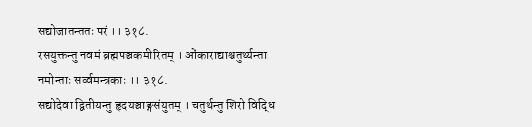सद्योजातन्ततः परं ।। ३१८.
रसयुक्तन्तु नवमं ब्रह्मपञ्चकमीरितम् । ओंकाराद्याश्चतुर्थ्यन्ता नमोन्ताः सर्व्वमन्त्रकाः ।। ३१८.
सद्योदेवा द्वितीयन्तु हृदयञ्चाङ्गसंयुतम् । चतुर्थन्तु शिरो विद्धि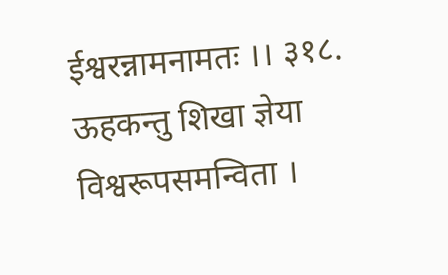ईश्वरन्नामनामतः ।। ३१८.
ऊहकन्तु शिखा ज्ञेया विश्वरूपसमन्विता ।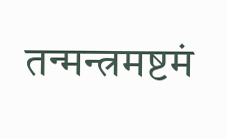तन्मन्त्रमष्टमं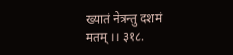ख्यातं नेत्रन्तु दशमं मतम् ।। ३१८.